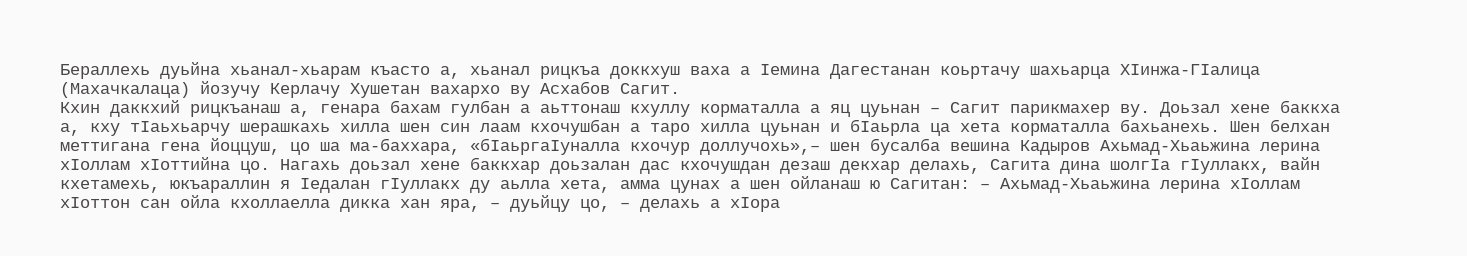Бераллехь дуьйна хьанал-хьарам къасто а, хьанал рицкъа доккхуш ваха а Iемина Дагестанан коьртачу шахьарца ХIинжа-ГIалица (Махачкалаца) йозучу Керлачу Хушетан вахархо ву Асхабов Сагит.
Кхин даккхий рицкъанаш а, генара бахам гулбан а аьттонаш кхуллу корматалла а яц цуьнан – Сагит парикмахер ву. Доьзал хене баккха а, кху тIаьхьарчу шерашкахь хилла шен син лаам кхочушбан а таро хилла цуьнан и бIаьрла ца хета корматалла бахьанехь. Шен белхан меттигана гена йоццуш, цо ша ма-баххара, «бIаьргаIуналла кхочур доллучохь»,– шен бусалба вешина Кадыров Ахьмад-Хьаьжина лерина хIоллам хIоттийна цо. Нагахь доьзал хене баккхар доьзалан дас кхочушдан дезаш декхар делахь, Сагита дина шолгIа гIуллакх, вайн кхетамехь, юкъараллин я Iедалан гIуллакх ду аьлла хета, амма цунах а шен ойланаш ю Сагитан: – Ахьмад-Хьаьжина лерина хIоллам хIоттон сан ойла кхоллаелла дикка хан яра, – дуьйцу цо, – делахь а хIора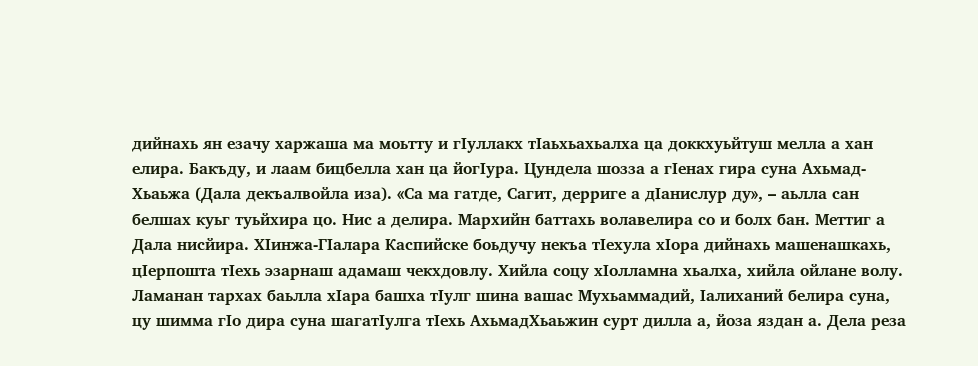дийнахь ян езачу харжаша ма моьтту и гIуллакх тIаьхьахьалха ца доккхуьйтуш мелла а хан елира. Бакъду, и лаам бицбелла хан ца йогIура. Цундела шозза а гIенах гира суна Ахьмад-Хьаьжа (Дала декъалвойла иза). «Са ма гатде, Сагит, дерриге а дIанислур ду», – аьлла сан белшах куьг туьйхира цо. Нис а делира. Мархийн баттахь волавелира со и болх бан. Меттиг а Дала нисйира. ХIинжа-ГIалара Каспийске боьдучу некъа тIехула хIора дийнахь машенашкахь, цIерпошта тIехь эзарнаш адамаш чекхдовлу. Хийла соцу хIолламна хьалха, хийла ойлане волу. Ламанан тархах баьлла хIара башха тIулг шина вашас Мухьаммадий, Iалиханий белира суна, цу шимма гIо дира суна шагатIулга тIехь АхьмадХьаьжин сурт дилла а, йоза яздан а. Дела реза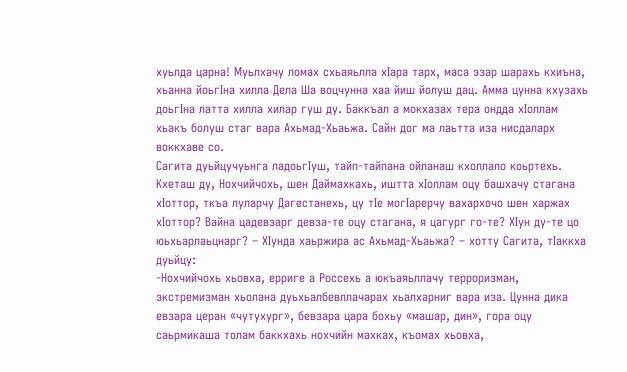хуьлда царна! Муьлхачу ломах схьаяьлла хIара тарх, маса эзар шарахь кхиъна, хьанна йоьгIна хилла Дела Ша воцчунна хаа йиш йолуш дац. Амма цунна кхузахь доьгIна латта хилла хилар гуш ду. Баккъал а мокхазах тера ондда хIоллам хьакъ болуш стаг вара Ахьмад-Хьаьжа. Сайн дог ма лаьтта иза нисдаларх воккхаве со.
Сагита дуьйцучуьнга ладоьгIуш, тайп-тайпана ойланаш кхоллало коьртехь. Кхеташ ду, Нохчийчохь, шен Даймахкахь, иштта хIоллам оцу башхачу стагана хIоттор, ткъа луларчу Дагестанехь, цу тIе могIарерчу вахархочо шен харжах хIоттор? Вайна цадевзарг девза-те оцу стагана, я цагург го-те? ХIун ду-те цо юьхьарлаьцнарг? – ХIунда хаьржира ас Ахьмад-Хьаьжа? – хотту Сагита, тIаккха дуьйцу:
-Нохчийчохь хьовха, ерриге а Россехь а юкъаяьллачу терроризман, экстремизман хьолана дуьхьалбевллачарах хьалхарниг вара иза. Цунна дика евзара церан «чутухург», бевзара цара бохьу «машар, дин», гора оцу саьрмикаша толам баккхахь нохчийн махках, къомах хьовха,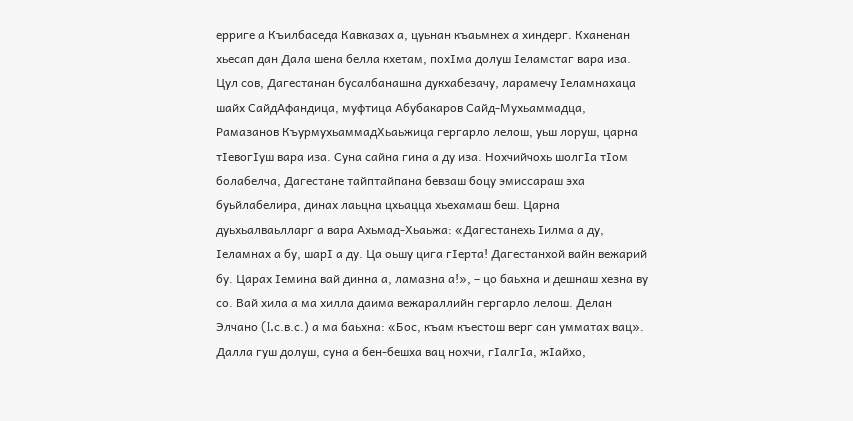ерриге а Къилбаседа Кавказах а, цуьнан къаьмнех а хиндерг. Кханенан хьесап дан Дала шена белла кхетам, похIма долуш Iеламстаг вара иза. Цул сов, Дагестанан бусалбанашна дукхабезачу, ларамечу Iеламнахаца шайх СайдАфандица, муфтица Абубакаров Сайд-Мухьаммадца, Рамазанов КъурмухьаммадХьаьжица гергарло лелош, уьш лоруш, царна тIевогIуш вара иза. Суна сайна гина а ду иза. Нохчийчохь шолгIа тIом болабелча, Дагестане тайптайпана бевзаш боцу эмиссараш эха буьйлабелира, динах лаьцна цхьацца хьехамаш беш. Царна дуьхьалваьлларг а вара Ахьмад-Хьаьжа: «Дагестанехь Iилма а ду, Iеламнах а бу, шарI а ду. Ца оьшу цига гIерта! Дагестанхой вайн вежарий бу. Царах Iемина вай динна а, ламазна а!», – цо баьхна и дешнаш хезна ву со. Вай хила а ма хилла даима вежараллийн гергарло лелош. Делан Элчано (I.с.в.с.) а ма баьхна: «Бос, къам къестош верг сан умматах вац». Далла гуш долуш, суна а бен-бешха вац нохчи, гIалгIа, жIайхо,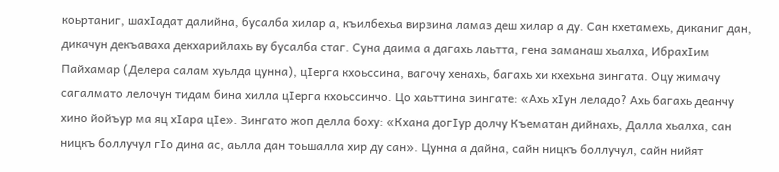коьртаниг, шахIадат далийна, бусалба хилар а, къилбехьа вирзина ламаз деш хилар а ду. Сан кхетамехь, диканиг дан, дикачун декъаваха декхарийлахь ву бусалба стаг. Суна даима а дагахь лаьтта, гена заманаш хьалха, ИбрахIим Пайхамар (Делера салам хуьлда цунна), цIерга кхоьссина, вагочу хенахь, багахь хи кхехьна зингата. Оцу жимачу сагалмато лелочун тидам бина хилла цIерга кхоьссинчо. Цо хаьттина зингате: «Ахь хIун леладо? Ахь багахь деанчу хино йойъур ма яц хIара цIе». Зингато жоп делла боху: «Кхана догIур долчу Къематан дийнахь, Далла хьалха, сан ницкъ боллучул гIо дина ас, аьлла дан тоьшалла хир ду сан». Цунна а дайна, сайн ницкъ боллучул, сайн нийят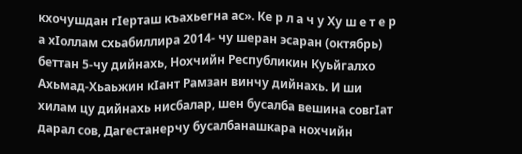кхочушдан гIерташ къахьегна ас». Ке р л а ч у Ху ш е т е р а хIоллам схьабиллира 2014- чу шеран эсаран (октябрь) беттан 5-чу дийнахь, Нохчийн Республикин Куьйгалхо Ахьмад-Хьаьжин кIант Рамзан винчу дийнахь. И ши хилам цу дийнахь нисбалар, шен бусалба вешина совгIат дарал сов, Дагестанерчу бусалбанашкара нохчийн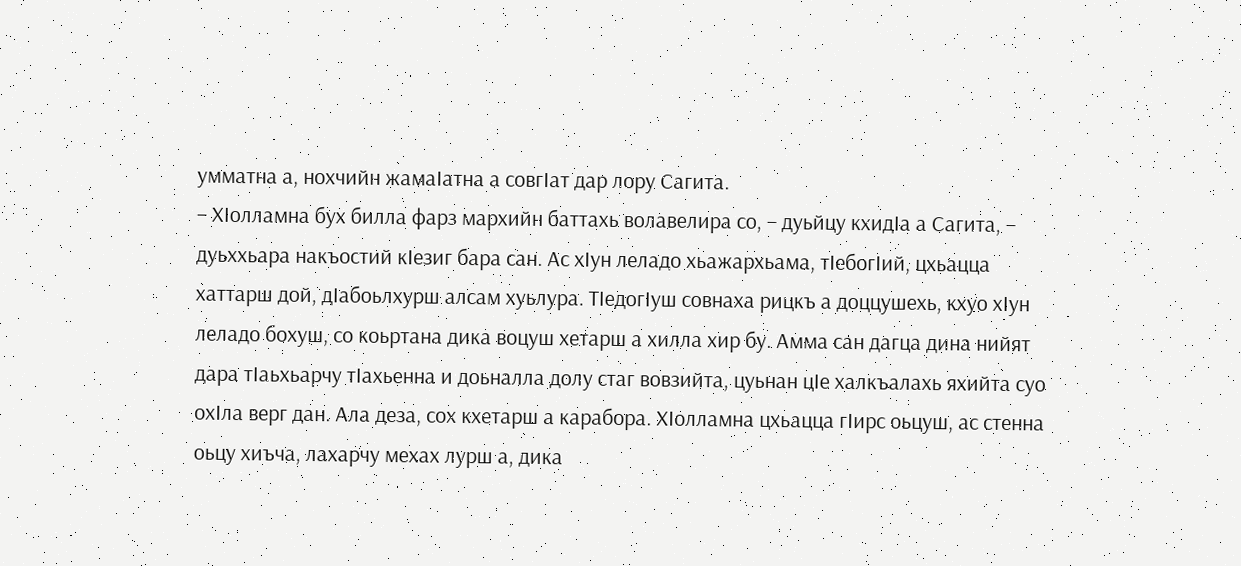умматна а, нохчийн жамаIатна а совгIат дар лору Сагита.
– ХIолламна бух билла фарз мархийн баттахь волавелира со, – дуьйцу кхидIа а Сагита, – дуьххьара накъостий кIезиг бара сан. Ас хIун леладо хьажархьама, тIебогIий, цхьацца хаттарш дой, дIабоьлхурш алсам хуьлура. ТIедогIуш совнаха рицкъ а доццушехь, кхуо хIун леладо бохуш, со коьртана дика воцуш хетарш а хилла хир бу. Амма сан дагца дина нийят дара тIаьхьарчу тIахьенна и доьналла долу стаг вовзийта, цуьнан цIе халкъалахь яхийта суо охIла верг дан. Ала деза, сох кхетарш а карабора. ХIолламна цхьацца гIирс оьцуш, ас стенна оьцу хиъча, лахарчу мехах лурш а, дика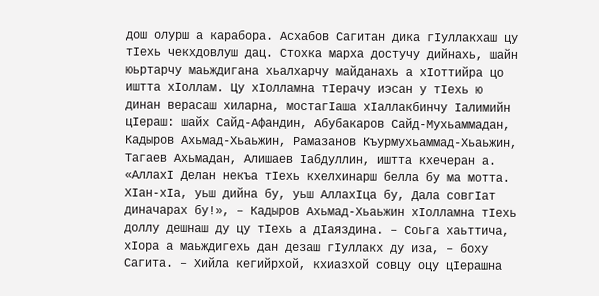дош олурш а карабора. Асхабов Сагитан дика гIуллакхаш цу тIехь чекхдовлуш дац. Стохка марха достучу дийнахь, шайн юьртарчу маьждигана хьалхарчу майданахь а хIоттийра цо иштта хIоллам. Цу хIолламна тIерачу иэсан у тIехь ю динан верасаш хиларна, мостагIаша хIаллакбинчу Iалимийн цIераш: шайх Сайд-Афандин, Абубакаров Сайд-Мухьаммадан, Кадыров Ахьмад-Хьаьжин, Рамазанов Къурмухьаммад-Хьаьжин, Тагаев Ахьмадан, Алишаев Iабдуллин, иштта кхечеран а. «АллахI Делан некъа тIехь кхелхинарш белла бу ма мотта. ХIан-хIа, уьш дийна бу, уьш АллахIца бу, Дала совгIат диначарах бу!», – Кадыров Ахьмад-Хьаьжин хIолламна тIехь доллу дешнаш ду цу тIехь а дIаяздина. – Соьга хаьттича, хIора а маьждигехь дан дезаш гIуллакх ду иза, – боху Сагита. – Хийла кегийрхой, кхиазхой совцу оцу цIерашна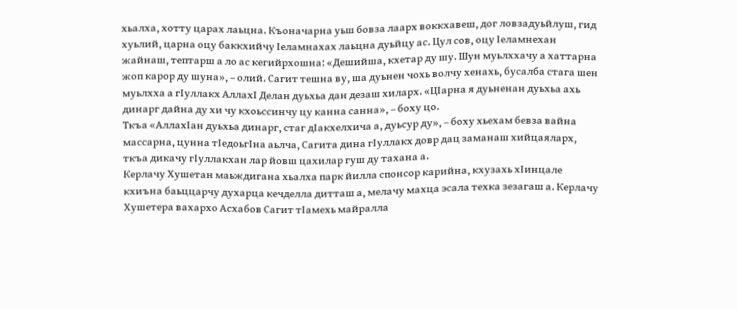хьалха, хотту царах лаьцна. Къоначарна уьш бовза лаарх воккхавеш, дог ловзадуьйлуш, гид хуьлий, царна оцу баккхийчу Iеламнахах лаьцна дуьйцу ас. Цул сов, оцу Iеламнехан жайнаш, тептарш а ло ас кегийрхошна: «Дешийша, кхетар ду шу. Шун муьлххачу а хаттарна жоп карор ду шуна», – олий. Сагит тешна ву, ша дуьнен чохь волчу хенахь, бусалба стага шен муьлхха а гIуллакх АллахI Делан дуьхьа дан дезаш хиларх. «ЦIарна я дуьненан дуьхьа ахь динарг дайна ду хи чу кхоьссинчу цу канна санна», – боху цо.
Ткъа «АллахIан дуьхьа динарг, стаг дIакхелхича а, дуьсур ду», – боху хьехам бевза вайна массарна, цунна тIедоьгIна аьлча, Сагита дина гIуллакх довр дац заманаш хийцаяларх, ткъа дикачу гIуллакхан лар йовш цахилар гуш ду тахана а.
Керлачу Хушетан маьждигана хьалха парк йилла спонсор карийна, кхузахь хIинцале кхиъна баьццарчу духарца кечделла дитташ а, мелачу махца эсала техка зезагаш а. Керлачу Хушетера вахархо Асхабов Сагит тIамехь майралла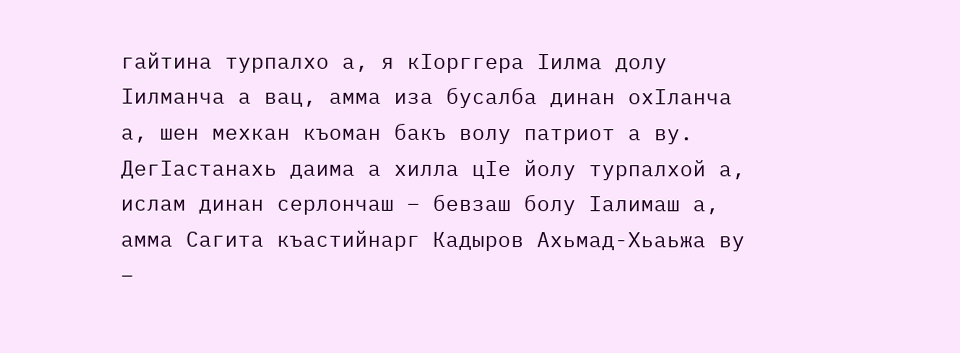гайтина турпалхо а, я кIорггера Iилма долу Iилманча а вац, амма иза бусалба динан охIланча а, шен мехкан къоман бакъ волу патриот а ву. ДегIастанахь даима а хилла цIе йолу турпалхой а, ислам динан серлончаш – бевзаш болу Iалимаш а, амма Сагита къастийнарг Кадыров Ахьмад-Хьаьжа ву –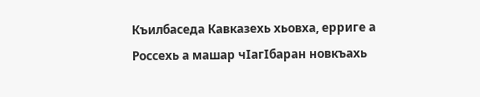Къилбаседа Кавказехь хьовха, ерриге а Россехь а машар чIагIбаран новкъахь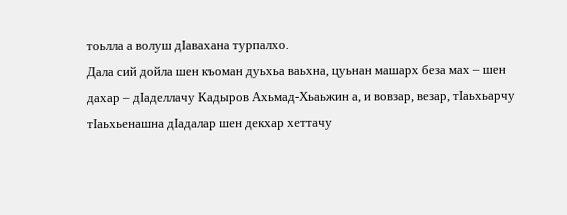тоьлла а волуш дIавахана турпалхо.
Дала сий дойла шен къоман дуьхьа ваьхна, цуьнан машарх беза мах – шен дахар – дIаделлачу Кадыров Ахьмад-Хьаьжин а, и вовзар, везар, тIаьхьарчу тIаьхьенашна дIадалар шен декхар хеттачу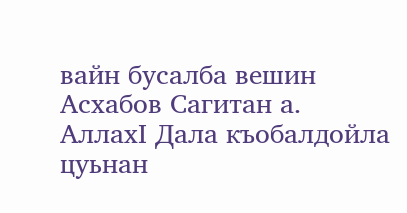вайн бусалба вешин Асхабов Сагитан а. АллахI Дала къобалдойла цуьнан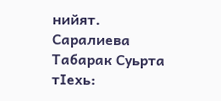нийят.
Саралиева Табарак Суьрта тIехь: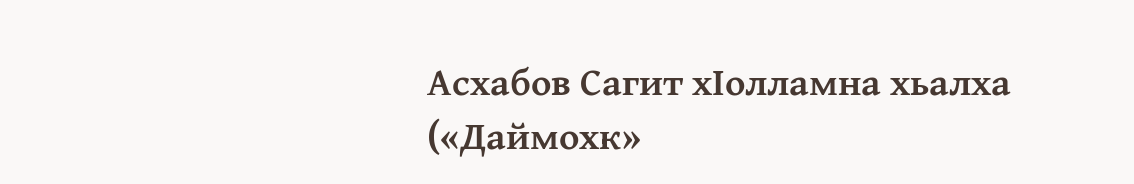Асхабов Сагит хIолламна хьалха («Даймохк»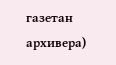газетан архивера)